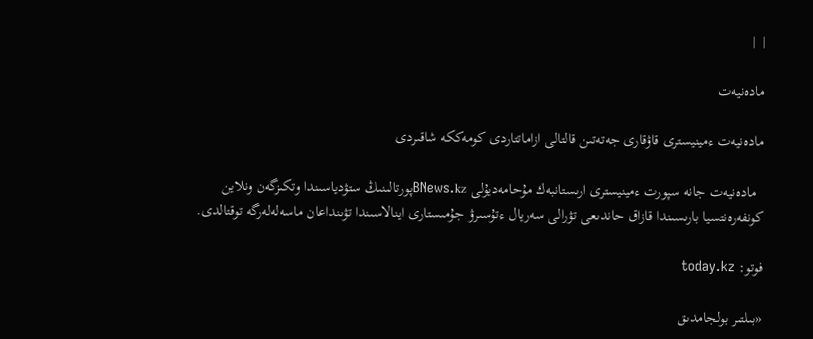|  |

مادەنيەت

مادەنيەت ءمينيسترى قاۋقارى جەتەتىن قالتالى ازاماتتاردى كومەككە شاقىردى

  مادەنيەت جانە سپورت ءمينيسترى ارىستانبەك مۇحامەديۇلى BNews.kzپورتالىنىڭ ستۋدياسىندا وتكىزگەن ونلاين كونفەرەنتسيا بارىسىندا قازاق حاندىعى تۋرالى سەريال ءتۇسىرۋ جۇمىستارى اينالاسىندا تۋىنداعان ماسەلەلەرگە توقتالدى.

فوتو: today.kz

«بىلتىر بولجامدىق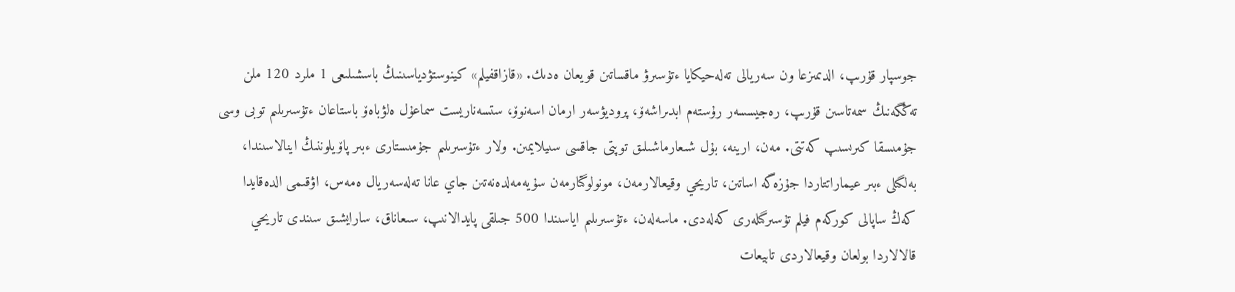جوسپار قۇرىپ، الدىمىزعا ون سەريالى تەلەحيكايا ءتۇسىرۋ ماقساتىن قويعان ەدىك. «قازاقفيلم» كينوستۋدياسىنىڭ باسشىلىعى 1 ملرد 120 ملن تەڭگەنىڭ سمەتاسىن قۇرىپ، رەجيسسەر رۇستەم ابدىراشەۆ، پروديۋسەر ارمان اسەنوۆ، ستسەناريست سماعۇل ەلۋباەۆ باستاعان ءتۇسىرىلىم توبى وسى جۇمىسقا كىرىسىپ كەتتى. مەن، ارينە، بۇل شىعارماشىلىق توپتى جاقسى سىيلايمىن. ولار ءتۇسىرىلىم جۇمىستارى ءبىر پاۆيلوننىڭ اينالاسىندا، بەلگىلى ءبىر عيماراتتاردا جۇزەگە اساتىن، تاريحي وقيعالارمەن، مونولوگتارمەن سۇيەمەلدەنەتىن جاي عانا تەلەسەريال ەمەس، اۋقىمى الدەقايدا كەڭ ساپالى كوركەم فيلم تۇسىرگىلەرى كەلەدى. ماسەلەن، ءتۇسىرىلىم اياسىندا 500 جىلقى پايدالانىپ، سىعاناق، سارايشىق سىندى تاريحي قالالاردا بولعان وقيعالاردى تابيعات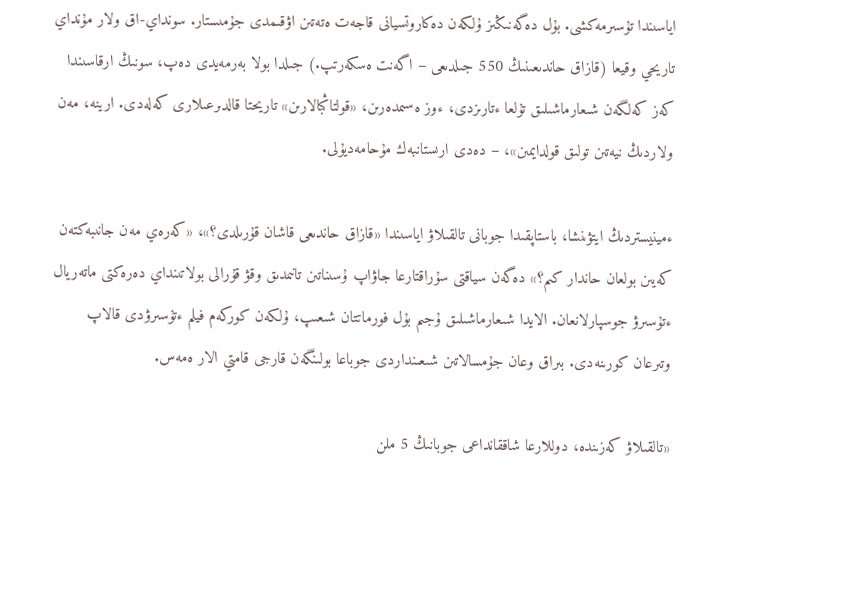اياسىندا تۇسىرمەكشى. بۇل دەگەنىڭىز ۇلكەن دەكاروتسيانى قاجەت ەتەتىن اۋقىمدى جۇمىستار. سونداي-اق ولار مۇنداي تاريحي وقيعا (قازاق حاندىعىنىڭ 550 جىلدىعى – اگەنت ەسكەرتپ.) جىلدا بولا بەرمەيدى دەپ، سونىڭ ارقاسىندا كەز كەلگەن شىعارماشىلىق تۇلعا ءتارىزدى، ءوز ەسىمدەرىن، «قولتاڭبالارىن» تاريحتا قالدىرعىلارى كەلەدى. ارينە، مەن ولاردىڭ نيەتىن تولىق قولدايمىن»، – دەدى ارىستانبەك مۇحامەديۇلى.

ءمينيستردىڭ ايتۋىنشا، باستاپقىدا جوبانى تالقىلاۋ اياسىندا «قازاق حاندىعى قاشان قۇرىلدى؟»، «كەرەي مەن جانىبەكتەن كەيىن بولعان حاندار كىم؟» دەگەن سياقتى سۇراقتارعا جاۋاپ ۇسىناتىن تانىمدىق وقۋ قۇرالى بولاتىنداي دەرەكتى ماتەريال ءتۇسىرۋ جوسپارلانعان. الايدا شىعارماشىلىق ۇجىم بۇل فورماتتان شىعىپ، ۇلكەن كوركەم فيلم ءتۇسىرۋدى قالاپ وتىرعان كورىنەدى. بىراق وعان جۇمسالاتىن شىعىنداردى جوباعا بولىنگەن قارجى قامتي الار ەمەس.

«تالقىلاۋ كەزىندە، دوللارعا شاققانداعى جوبانىڭ 5 ملن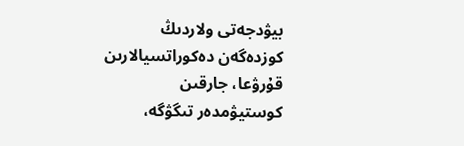بيۋدجەتى ولاردىڭ كوزدەگەن دەكوراتسيالارىن قۇرۋعا، جارقىن كوستيۋمدەر تىگۋگە،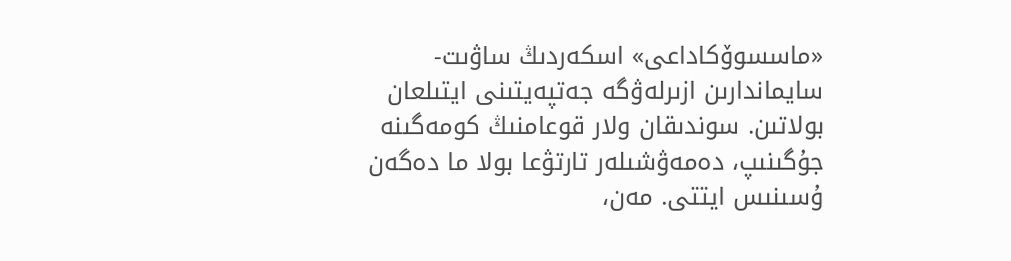«ماسسوۆكاداعى» اسكەردىڭ ساۋىت-سايماندارىن ازىرلەۋگە جەتپەيتىنى ايتىلعان بولاتىن. سوندىقان ولار قوعامنىڭ كومەگىنە جۇگىنىپ، دەمەۋشىلەر تارتۋعا بولا ما دەگەن ۇسىنىس ايتتى. مەن،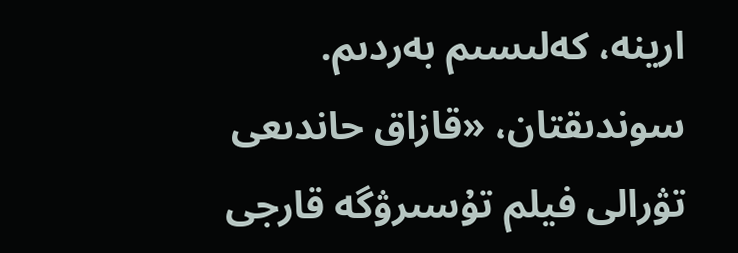ارينە، كەلىسىم بەردىم. سوندىقتان، «قازاق حاندىعى تۋرالى فيلم تۇسىرۋگە قارجى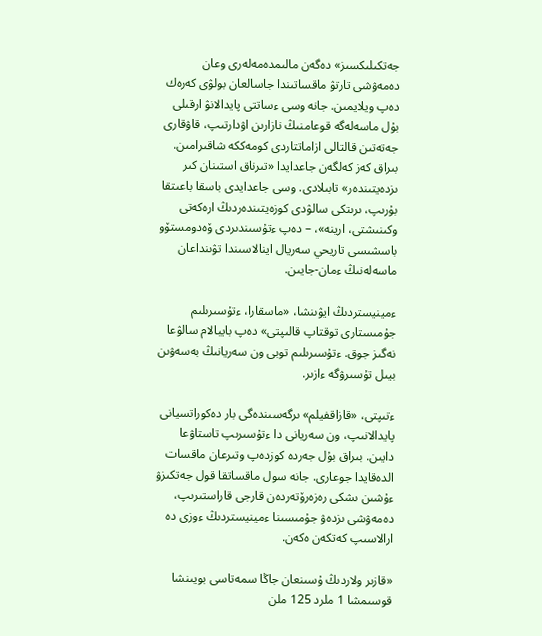جەتكىلىكسىز» دەگەن مالىمدەمەلەرى وعان دەمەۋشى تارتۋ ماقساتىندا جاسالعان بولۋى كەرەك دەپ ويلايمىن. جانە وسى ءساتتى پايدالانۋ ارقىلى بۇل ماسەلەگە قوعامنىڭ نازارىن اۋدارتىپ، قاۋقارى جەتەتىن قالتالى ازاماتتاردى كومەككە شاقىرامىن. بىراق كەز كەلگەن جاعدايدا «تىرناق استىنان كىر ىزدەيتىندەر» تابىلادى. وسى جاعدايدى باسقا باعىتقا بۇرىپ، ىرىتكى سالۋدى كوزەيتىندەردىڭ ارەكەتى وكىنىشتى، ارينە»، – دەپ ءتۇسىندىردى ۆەدومستۆو باسشىسى تاريحي سەريال اينالاسىندا تۋىنداعان ماسەلەنىڭ ءمان-جايىن.

ءمينيستردىڭ ايۋىنشا، «ماسقارا، ءتۇسىرىلىم جۇمىستارى توقتاپ قالىپتى» دەپ بايبالام سالۋعا نەگىز جوق. ءتۇسىرىلىم توبى ون سەريانىڭ بەسەۋىن بيىل تۇسىرۋگە ءازىر.

ءتىپتى، «قازاقفيلم» ىرگەسىندەگى بار دەكوراتسيانى پايدالانىپ، ون سەريانى دا ءتۇسىرىپ تاستاۋعا دايىن. بىراق بۇل جەردە كوزدەپ وتىرعان ماقسات الدەقايدا جوعارى. جانە سول ماقساتقا قول جەتكىزۋ ءۇشىن ىشكى رەزەرۆتەردەن قارجى قاراستىرىپ، دەمەۋشى ىزدەۋ جۇمىسىنا ءمينيستردىڭ ءوزى دە ارالاسىپ كەتكەن ەكەن.

«قازىر ولاردىڭ ۇسىنعان جاڭا سمەتاسى بويىنشا قوسىمشا 1 ملرد 125 ملن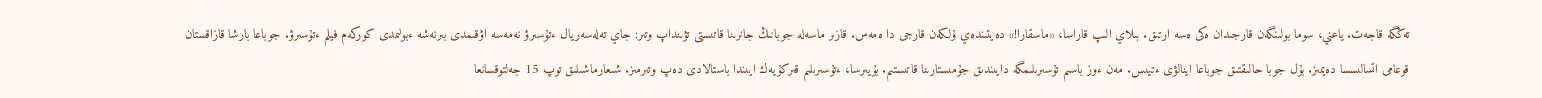تەڭگە قاجەت. ياعني، سوما بولىنگەن قارجىدان ەكى ەسە ارتىق. بىلاي الىپ قاراسا، «ماسقارا!» دەيتىندەي ۇلكەن قارجى دا ەمەس. قازىر ماسەلە جوبانىڭ جانرىنا قاتىستى تۋىنداپ وتىر: جاي تەلەسەريال ءتۇسىرۋ نەمەسە اۋقىمدى بىرنەشە ءبولىمدى كوركەم فيلم ءتۇسىرۋ. جوباعا بارشا قازاقستان قوعامى اتسالىسسا دەيمىز. بۇل جوبا حالىقتىق جوباعا اينالۋى ءتيىس. مەن ءوز باسىم تۇسىرىلىمگە دايىندىق جۇمىستارىنا قاتىستىم. بۇيىرسا، ءتۇسىرىلىم قىركۇيەك ايىندا باستالادى دەپ وتىرمىز. شىعارماشىلىق توپ 15 جەلتوقسانعا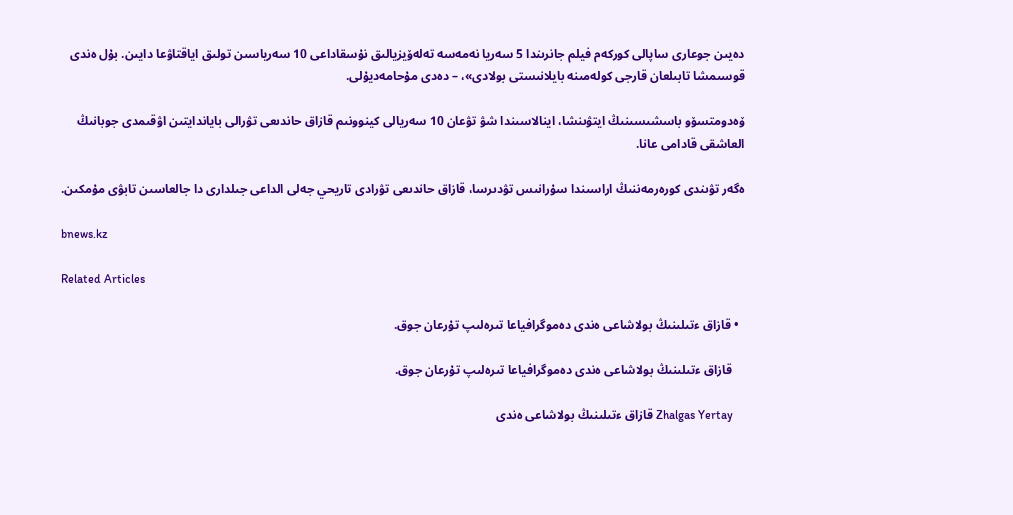دەيىن جوعارى ساپالى كوركەم فيلم جانرىندا 5 سەريا نەمەسە تەلەۆيزيالىق نۇسقاداعى 10 سەرياسىن تولىق اياقتاۋعا دايىن. بۇل ەندى قوسىمشا تابىلعان قارجى كولەمىنە بايلانىستى بولادى»، – دەدى مۇحامەديۇلى.

ۆەدومتسۆو باسشىسىنىڭ ايتۋىنشا، اينالاسىندا شۋ تۋعان 10 سەريالى كينوونىم قازاق حاندىعى تۋرالى باياندايتىن اۋقىمدى جوبانىڭ العاشقى قادامى عانا.

ەگەر تۋىندى كورەرمەننىڭ اراسىندا سۇرانىس تۋدىرسا، قازاق حاندىعى تۋرادى تاريحي جەلى الداعى جىلدارى دا جالعاسىن تابۋى مۇمكىن.

bnews.kz

Related Articles

  • قازاق ءتىلىنىڭ بولاشاعى ەندى دەموگرافياعا تىرەلىپ تۇرعان جوق.

    قازاق ءتىلىنىڭ بولاشاعى ەندى دەموگرافياعا تىرەلىپ تۇرعان جوق.

    Zhalgas Yertay قازاق ءتىلىنىڭ بولاشاعى ەندى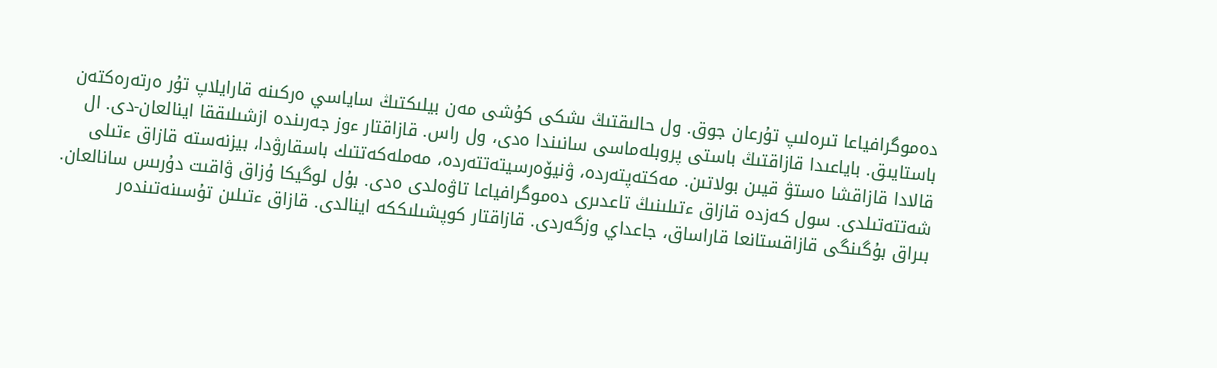دەموگرافياعا تىرەلىپ تۇرعان جوق. ول حالىقتىڭ ىشكى كۇشى مەن بيلىكتىڭ ساياسي ەركىنە قارايلاپ تۇر ەرتەرەكتەن باستايىق. باياعىدا قازاقتىڭ باستى پروبلەماسى سانىندا ەدى، ول راس. قازاقتار ءوز جەرىندە ازشىلىققا اينالعان-دى. ال قالادا قازاقشا ەستۋ قيىن بولاتىن. مەكتەپتەردە، ۋنيۆەرسيتەتتەردە، مەملەكەتتىك باسقارۋدا، بيزنەستە قازاق ءتىلى شەتتەتىلدى. سول كەزدە قازاق ءتىلىنىڭ تاعدىرى دەموگرافياعا تاۋەلدى ەدى. بۇل لوگيكا ۇزاق ۋاقىت دۇرىس سانالعان. بىراق بۇگىنگى قازاقستانعا قاراساق، جاعداي وزگەردى. قازاقتار كوپشىلىككە اينالدى. قازاق ءتىلىن تۇسىنەتىندەر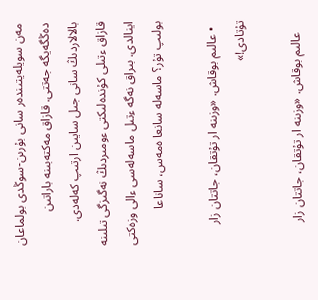مەن سويلەيتىندەر سانى بۇرىن-سوڭدى بولماعان دەڭگەيگە جەتتى. قازاق مەكتەبىنە باراتىن بالالاردىڭ سانى جىل سايىن ارتىپ كەلەدى. قازاق ءتىلى كۇندەلىكتى ءومىردىڭ نەگىزگى تىلىنە اينالدى. بىراق نەگە ءتىل ماسەلەسى ءالى وزەكتى بولىپ تۇر؟ ماسەلە سانعا ەمەس، ساناعا

  • عالىم بوقاش. «وزىنە ار تۇتقان، جاتتان زار تۇتادى!»

    عالىم بوقاش. «وزىنە ار تۇتقان، جاتتان زار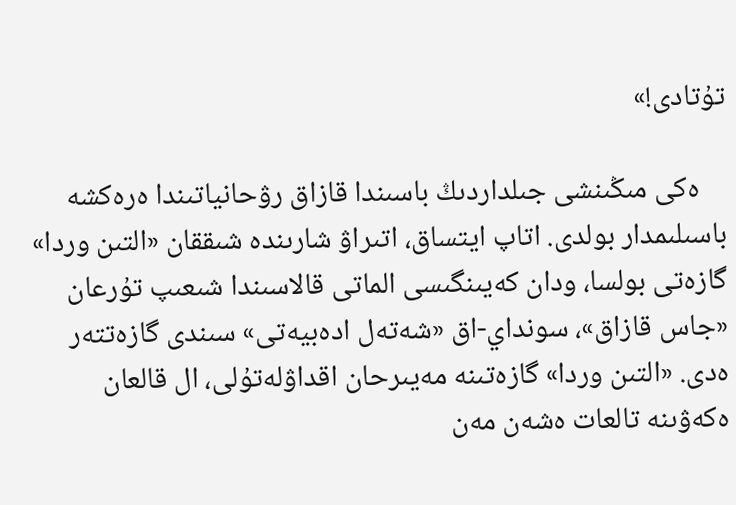تۇتادى!»

    ەكى مىڭىنشى جىلداردىڭ باسىندا قازاق رۋحانياتىندا ەرەكشە باسىلىمدار بولدى. اتاپ ايتساق، اتىراۋ شارىندە شىققان «التىن وردا» گازەتى بولسا، ودان كەيىنگىسى الماتى قالاسىندا شىعىپ تۇرعان «جاس قازاق»، سونداي-اق «شەتەل ادەبيەتى» سىندى گازەتتەر ەدى. «التىن وردا» گازەتىنە مەيىرحان اقداۋلەتۇلى، ال قالعان ەكەۋىنە تالعات ەشەن مەن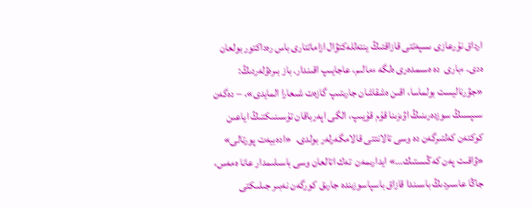ارداق نۇرعازى ىسپەتتى قازاقتىڭ ينتەللەكتۋال ازاماتتارى باس رەداكتور بولعان ەدى. ءبارى  دە ەسىمدەرى ەلگە ءمالىم، عاجايىپ اقىندار. باز بىرەۋلەردىڭ: «جۋرناليست بولماسا، اقىن ەشقاشان جارىتىپ گازەت شىعارا المايدى»، – دەگەن سىپسىڭ سوزدەرىنىڭ اۋىزىنا قۇم قۇيىپ، الگى اپەرباقان تۇسىنىكتىڭ اياعىن كوكتەن كەلتىرگەن دە وسى تالانتتى قالامگەرلەر بولدى.  «ادەبيەت پورتالى» «ۋاقىت پەن كەڭىستىك…» ايدارىمەن  تەك اتالعان وسى باسىلىمدار عانا ەمەس، جاڭا عاسىردىڭ باسىندا قازاق باسپاسوزىندە جارىق كورگەن نەبىر جىلىكتى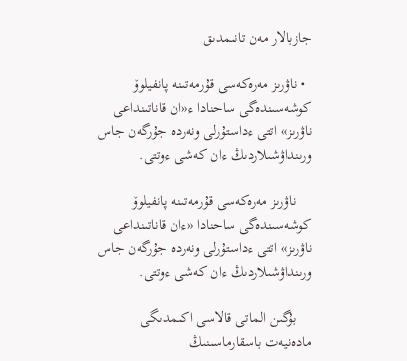جازبالار مەن تانىمدىق

  • ناۋرىز مەرەكەسى قۇرمەتىنە پانفيلوۆ كوشەسىندەگى ساحنادا ء«ان قاناتىنداعى ناۋرىز» اتتى ءداستۇرلى ونەردە جۇرگەن جاس ورىنداۋشىلاردىڭ ءان كەشى ءوتتى.

    ناۋرىز مەرەكەسى قۇرمەتىنە پانفيلوۆ كوشەسىندەگى ساحنادا «ءان قاناتىنداعى ناۋرىز» اتتى ءداستۇرلى ونەردە جۇرگەن جاس ورىنداۋشىلاردىڭ ءان كەشى ءوتتى.

    بۇگىن الماتى قالاسى اكىمدىگى مادەنيەت باسقارماسىنىڭ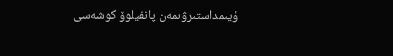ۇيىمداستىرۋىمەن پانفيلوۆ كوشەسى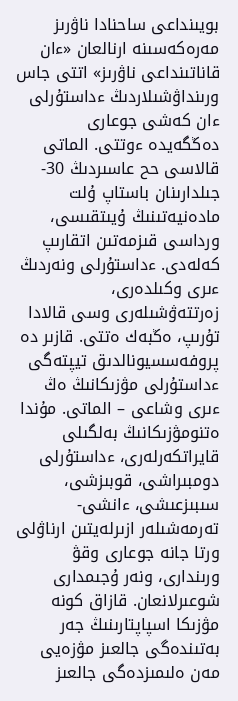بويىنداعى ساحنادا ناۋرىز مەرەكەسىنە ارنالعان «ءان قاناتىنداعى ناۋرىز» اتتى جاس ورىنداۋشىلاردىڭ ءداستۇرلى ءان كەشى جوعارى دەڭگەيدە ءوتتى. الماتى قالاسى حح عاسىردىڭ 30-جىلدارىنان باستاپ ۇلت مادەنيەتىنىڭ ۇيىتقىسى، ورداسى قىزمەتىن اتقارىپ كەلەدى. ءداستۇرلى ونەردىڭ ءىرى وكىلدەرى، زەرتتەۋشىلەرى وسى قالادا تۇرىپ، ەڭبەك ەتتى. قازىر دە پروفەسسيونالدىق تيپتەگى ءداستۇرلى مۋزىكانىڭ ەڭ ءىرى وشاعى – الماتى. مۇندا ەتنومۋزىكانىڭ بەلگىلى قايراتكەرلەرى، ءداستۇرلى دومبىراشى، قوبىزشى، سىبىزعىشى، ءانشى-تەرمەشىلەر ازىرلەيتىن ارناۋلى ورتا جانە جوعارى وقۋ ورىندارى، ونەر ۇجىمدارى شوعىرلانعان. قازاق كونە مۋزىكا اسپاپتارىنىڭ جەر بەتىندەگى جالعىز مۋزەيى مەن ەلىمىزدەگى جالعىز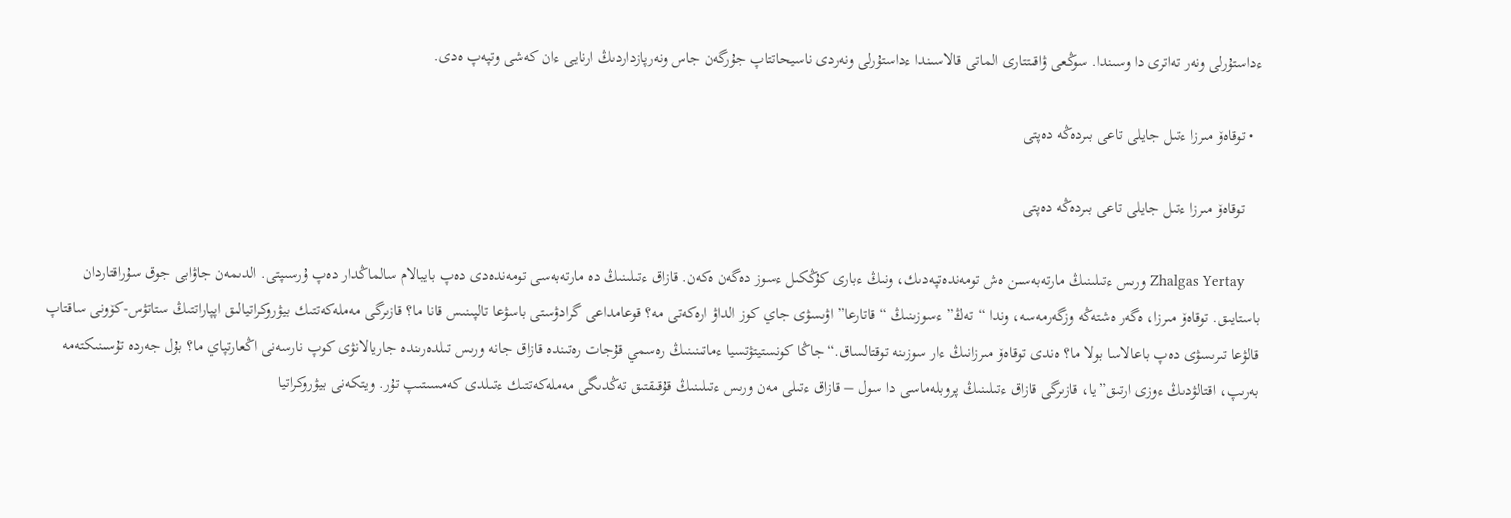ءداستۇرلى ونەر تەاترى دا وسىندا. سوڭعى ۋاقىتتارى الماتى قالاسىندا ءداستۇرلى ونەردى ناسيحاتتاپ جۇرگەن جاس ونەرپازداردىڭ ارنايى ءان كەشى وتپەپ ەدى.

  • توقاەۆ مىرزا ءتىل جايلى تاعى بىردەڭە دەپتى

    توقاەۆ مىرزا ءتىل جايلى تاعى بىردەڭە دەپتى

    Zhalgas Yertay ورىس ءتىلىنىڭ مارتەبەسىن ەش تومەندەتپەدىك، ونىڭ ءبارى كۇڭكىل ءسوز دەگەن ەكەن. قازاق ءتىلىنىڭ دە مارتەبەسى تومەندەدى دەپ بايبالام سالماڭدار دەپ ۇرسىپتى. الدىمەن جاۋابى جوق سۇراقتاردان باستايىق. توقاەۆ مىرزا، ەگەر ەشتەڭە وزگەرمەسە، وندا “تەڭ” ءسوزىنىڭ “قاتارعا” اۋىسۋى جاي كوز الداۋ ارەكەتى مە؟ قوعامداعى گرادۋستى باسۋعا تالپىنىس قانا ما؟ قازىرگى مەملەكەتتىك بيۋروكراتيالىق اپپاراتتىڭ ستاتۋس-كۆونى ساقتاپ قالۋعا تىرىسۋى دەپ باعالاسا بولا ما؟ ەندى توقاەۆ مىرزانىڭ ءار سوزىنە توقتالساق.“جاڭا كونستيتۋتسيا ءماتىنىنىڭ رەسمي قۇجات رەتىندە قازاق جانە ورىس تىلدەرىندە جاريالانۋى كوپ نارسەنى اڭعارتپاي ما؟ بۇل جەردە تۇسىنىكتەمە بەرىپ، اقتالۋدىڭ ءوزى ارتىق”يا، قازىرگى قازاق ءتىلىنىڭ پروبلەماسى دا سول – قازاق ءتىلى مەن ورىس ءتىلىنىڭ قۇقىقتىق تەڭدىگى مەملەكەتتىك ءتىلدى كەمسىتىپ تۇر. ويتكەنى بيۋروكراتيا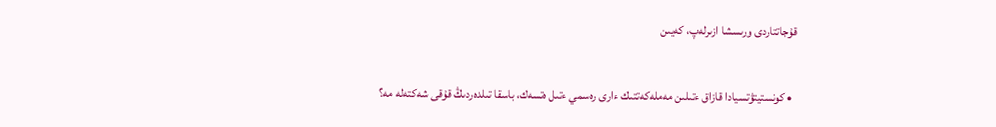قۇجاتتاردى ورىسشا ازىرلەپ، كەيىن

  • كونستيتۋتسيادا قازاق ءتىلىن مەملەكەتتىك ءارى رەسمي ءتىل ەتسەك، باسقا تىلدەردىڭ قۇقى شەكتەلە مە؟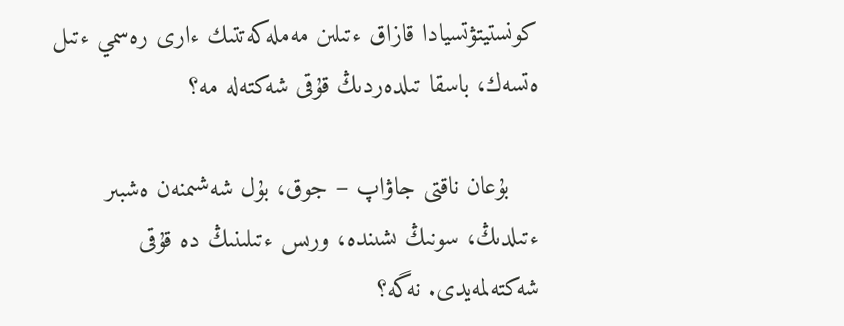كونستيتۋتسيادا قازاق ءتىلىن مەملەكەتتىك ءارى رەسمي ءتىل ەتسەك، باسقا تىلدەردىڭ قۇقى شەكتەلە مە؟

    بۇعان ناقتى جاۋاپ – جوق، بۇل شەشىمنەن ەشبىر ءتىلدىڭ، سونىڭ ىشىندە، ورىس ءتىلىنىڭ دە قۇقى شەكتەلمەيدى. نەگە؟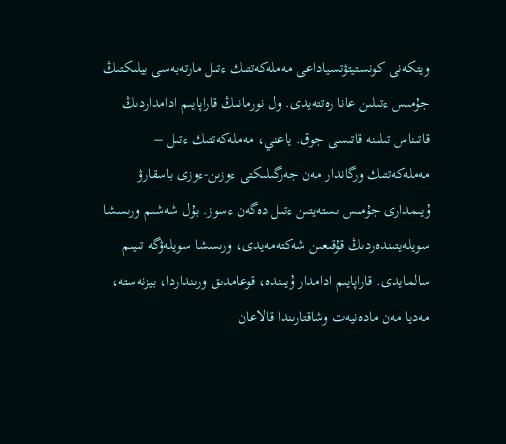ويتكەنى كونستيتۋتسياداعى مەملەكەتتىك ءتىل مارتەبەسى بيلىكتىڭ جۇمىس ءتىلىن عانا رەتتەيدى. ول نورمانىڭ قاراپايىم ادامداردىڭ قاتىناس تىلىنە قاتىسى جوق. ياعني، مەملەكەتتىك ءتىل – مەملەكەتتىك ورگاندار مەن جەرگىلىكتى ءوزىن-ءوزى باسقارۋ ۇيىمدارى جۇمىس ىستەيتىن ءتىل دەگەن ءسوز. بۇل شەشىم ورىسشا سويلەيتىندەردىڭ قۇقىعىن شەكتەمەيدى، ورىسشا سويلەۋگە تىيىم سالمايدى. قاراپايىم ادامدار ۇيىندە، قوعامدىق ورىنداردا، بيزنەستە، مەديا مەن مادەنيەت وشاقتارىندا قالاعان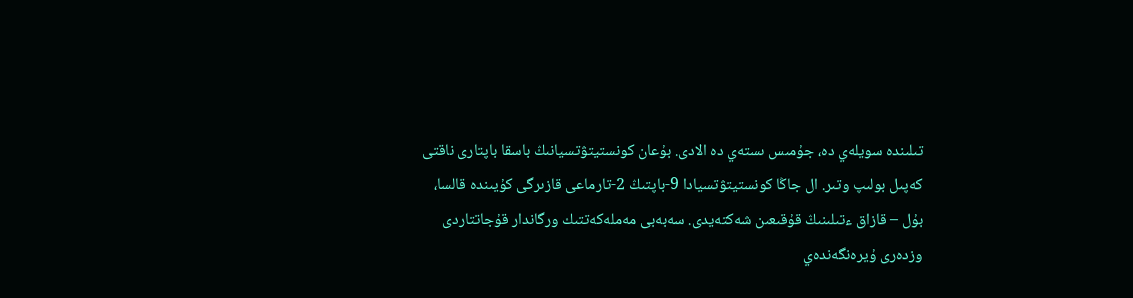تىلىندە سويلەي دە، جۇمىس ىستەي دە الادى. بۇعان كونستيتۋتسيانىڭ باسقا باپتارى ناقتى كەپىل بولىپ وتىر. ال جاڭا كونستيتۋتسيادا 9-باپتىڭ 2-تارماعى قازىرگى كۇيىندە قالسا، بۇل – قازاق ءتىلىنىڭ قۇقىعىن شەكتەيدى. سەبەبى مەملەكەتتىك ورگاندار قۇجاتتاردى وزدەرى ۇيرەنگەندەي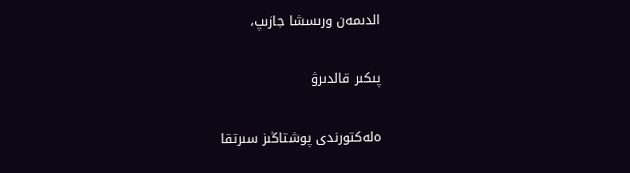الدىمەن ورىسشا جازىپ،

پىكىر قالدىرۋ

ەلەكتورندى پوشتاڭىز سىرتقا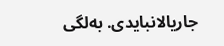جاريالانبايدى. بەلگى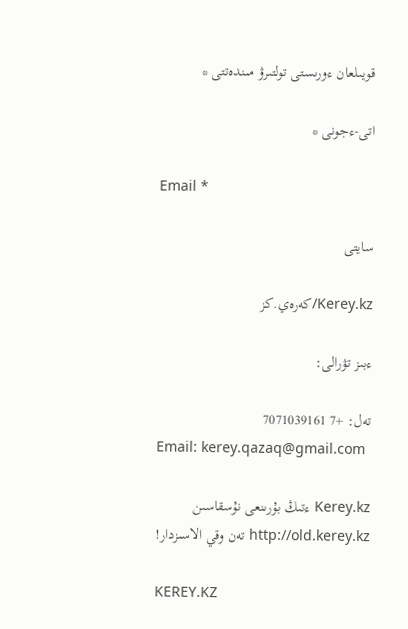قويىلعان ءورىستى تولتىرۋ مىندەتتى *

اتى-ءجونى *

Email *

سايتى

Kerey.kz/كەرەي.كز

ءبىز تۋرالى:

تەل: +7 7071039161
Email: kerey.qazaq@gmail.com

Kerey.kz ءتىڭ بۇرىنعى نۇسقاسىن http://old.kerey.kz تەن وقي الاسىزدار!

KEREY.KZ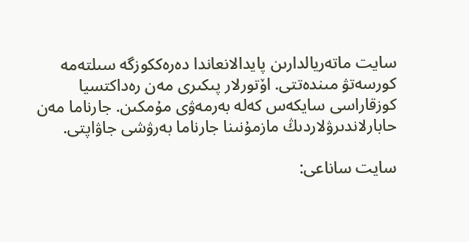سايت ماتەريالدارىن پايدالانعاندا دەرەككوزگە سىلتەمە كورسەتۋ مىندەتتى. اۆتورلار پىكىرى مەن رەداكتسيا كوزقاراسى سايكەس كەلە بەرمەۋى مۇمكىن. جارناما مەن حابارلاندىرۋلاردىڭ مازمۇنىنا جارناما بەرۋشى جاۋاپتى.

سايت ساناعى: